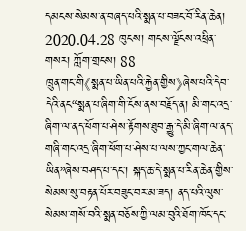དམངས་སེམས་ན་བཞད་པའི་སྨན་པ་བཟང་བོ་རིན་ཆེན།
2020.04.28 ཁུངས། གངས་ལྗོངས་འཕྲིན་གསར། ཀློག་གྲངས། 88
ཁྲུན་གང་གི《སྨན་པ་ཡིན་པའི་རྐྱེན་གྱིས》ཞེས་པའི་དེབ་དེའི་ནང“སྨན་པ་ཞིག་གི་ངོས་ནས་བརྗོད་ན། མི་གང་འདྲ་ཞིག་ལ་ནད་ཕོག་པ་ཤེས་རྟོགས་ཐུབ་རྒྱུ་དེ་མི་ཞིག་ལ་ནད་གཞི་གང་འདྲ་ཞིག་ཕོག་པ་ཤེས་པ་ལས་ཀྱང་གལ་ཆེན་ཡིན”ཞེས་བཤད་པ་དང་། སྐད་ཆ་དེ་སྨན་པ་རིན་ཆེན་གྱིས་སེམས་སུ་བརྟན་པོར་བཟུང་བར་མ་ཟད། ནད་པའི་ལུས་སེམས་གསོ་བའི་སྨན་བཅོས་ཀྱི་ལམ་བུའི་ཐོག་ཁོང་དང་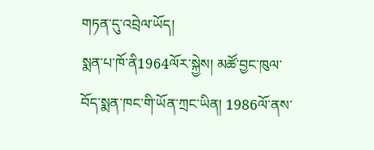གཏན་དུ་འབྲེལ་ཡོད།
སྨན་པ་ཁོ་ནི1964ལོར་སྐྱེས། མཚོ་བྱང་ཁུལ་བོད་སྨན་ཁང་གི་ཡོན་ཀྲང་ཡིན། 1986ལོ་ནས་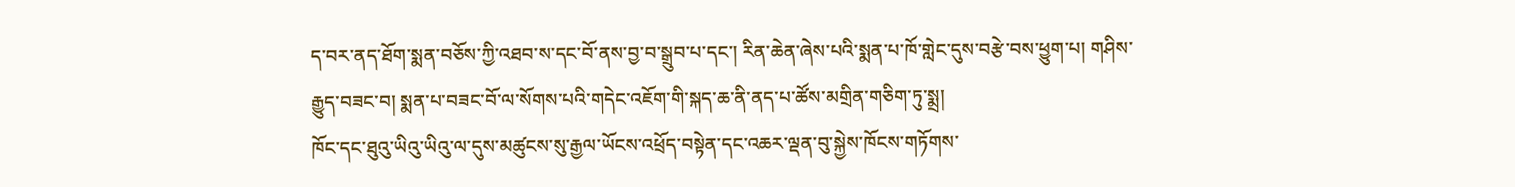ད་བར་ནད་ཐོག་སྨན་བཅོས་ཀྱི་འཐབ་ས་དང་བོ་ནས་བྱ་བ་སྒྲུབ་པ་དང་། རིན་ཆེན་ཞེས་པའི་སྨན་པ་ཁོ་གླེང་དུས་བརྩེ་བས་ཕྱུག་པ། གཤིས་རྒྱུད་བཟང་བ། སྨན་པ་བཟང་བོ་ལ་སོགས་པའི་གདེང་འཇོག་གི་སྐད་ཆ་ནི་ནད་པ་ཚོས་མགྲིན་གཅིག་ཏུ་སྨྲ།
ཁོང་དང་ཐུའུ་ཡིའུ་ཡིའུ་ལ་དུས་མཚུངས་སུ་རྒྱལ་ཡོངས་འཕྲོད་བསྟེན་དང་འཆར་ལྡན་བུ་སྐྱེས་ཁོངས་གཏོགས་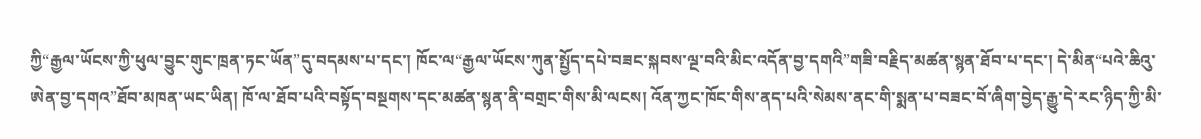ཀྱི“རྒྱལ་ཡོངས་ཀྱི་ཕུལ་བྱུང་གུང་ཁྲན་ཏང་ཡོན”དུ་བདམས་པ་དང་། ཁོང་ལ“རྒྱལ་ཡོངས་ཀུན་སྤྱོད་དཔེ་བཟང་སྐབས་ལྔ་བའི་མིང་འདོན་བྱ་དགའི”གཟི་བརྗིད་མཚན་སྙན་ཐོབ་པ་དང་། དེ་མིན“པའེ་ཆིའུ་ཨེན་བྱ་དགའ”ཐོབ་མཁན་ཡང་ཡིན། ཁོ་ལ་ཐོབ་པའི་བསྟོད་བསྔགས་དང་མཚན་སྙན་ནི་བགྲང་གིས་མི་ལངས། འོན་ཀྱང་ཁོང་གིས་ནད་པའི་སེམས་ནང་གི་སྨན་པ་བཟང་བོ་ཞིག་བྱེད་རྒྱུ་དེ་རང་ཉིད་ཀྱི་མི་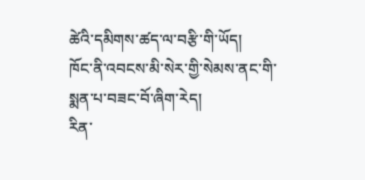ཚེའི་དམིགས་ཚད་ལ་བརྩི་གི་ཡོད།
ཁོང་ནི་འབངས་མི་སེར་གྱི་སེམས་ནང་གི་སྨན་པ་བཟང་བོ་ཞིག་རེད།
རིན་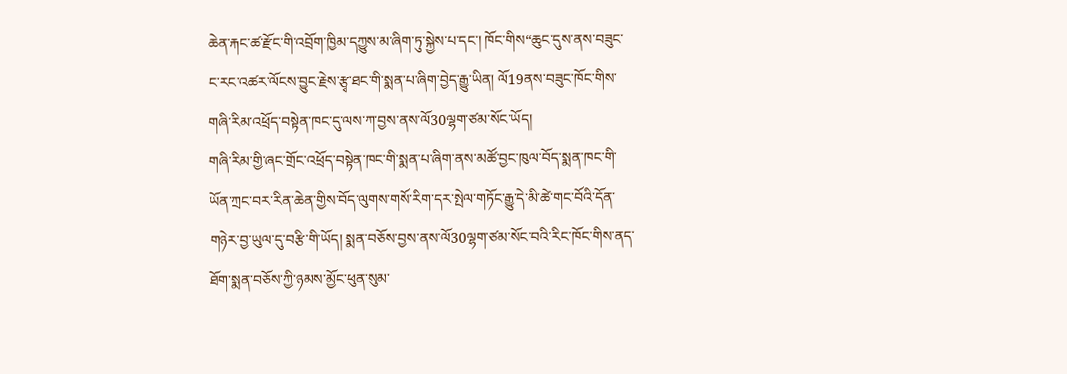ཆེན་རྐང་ཚ་རྫོང་གི་འབྲོག་ཁྱིམ་དཀྱུས་མ་ཞིག་ཏུ་སྐྱེས་པ་དང་། ཁོང་གིས“ཆུང་དུས་ནས་བཟུང་ང་རང་འཚར་ལོངས་བྱུང་རྗེས་རྩྭ་ཐང་གི་སྨན་པ་ཞིག་བྱེད་རྒྱུ་ཡིན། ལོ19ནས་བཟུང་ཁོང་གིས་གཞི་རིམ་འཕྲོད་བསྟེན་ཁང་དུ་ལས་ཀ་བྱས་ནས་ལོ30ལྷག་ཙམ་སོང་ཡོད།
གཞི་རིམ་གྱི་ཞང་གྲོང་འཕྲོད་བསྟེན་ཁང་གི་སྨན་པ་ཞིག་ནས་མཚོ་བྱང་ཁུལ་བོད་སྨན་ཁང་གི་ཡོན་ཀྲང་བར་རིན་ཆེན་གྱིས་བོད་ལུགས་གསོ་རིག་དར་སྤེལ་གཏོང་རྒྱུ་དེ་མི་ཚེ་གང་བོའི་དོན་གཉེར་བྱ་ཡུལ་དུ་བརྩི་གི་ཡོད། སྨན་བཅོས་བྱས་ནས་ལོ30ལྷག་ཙམ་སོང་བའི་རིང་ཁོང་གིས་ནད་ཐོག་སྨན་བཅོས་ཀྱི་ཉམས་མྱོང་ཕུན་སུམ་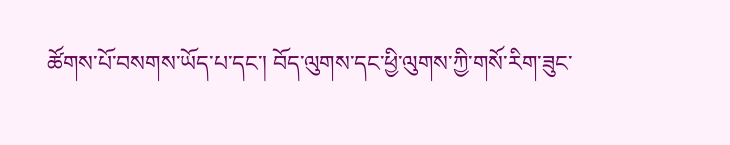ཚོགས་པོ་བསགས་ཡོད་པ་དང་། བོད་ལུགས་དང་ཕྱི་ལུགས་ཀྱི་གསོ་རིག་ཟུང་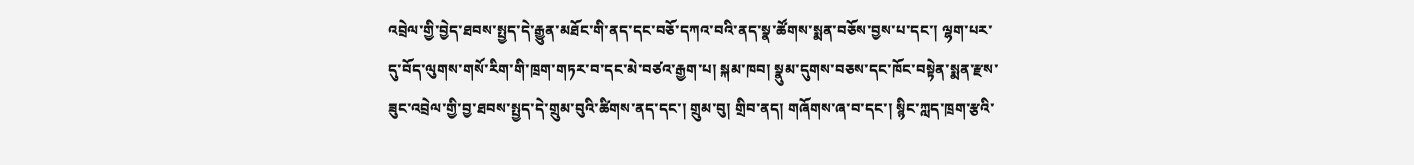འབྲེལ་གྱི་བྱེད་ཐབས་སྤྱད་དེ་རྒྱུན་མཐོང་གི་ནད་དང་བཅོ་དཀའ་བའི་ནད་སྣ་ཚོགས་སྨན་བཅོས་བྱས་པ་དང་། ལྷག་པར་དུ་བོད་ལུགས་གསོ་རིག་གི་ཁྲག་གཏར་བ་དང་མེ་བཙའ་རྒྱག་པ། སྐམ་ཁབ། སྣུམ་དུགས་བཅས་དང་ཁོང་བསྟེན་སྨན་རྫས་ཟུང་འབྲེལ་གྱི་བྱ་ཐབས་སྤྱད་དེ་གྲུམ་བུའི་ཚིགས་ནད་དང་། གྲུམ་བུ། གྲིབ་ནད། གཞོགས་ཞ་བ་དང་། སྙིང་ཀླད་ཁྲག་རྩའི་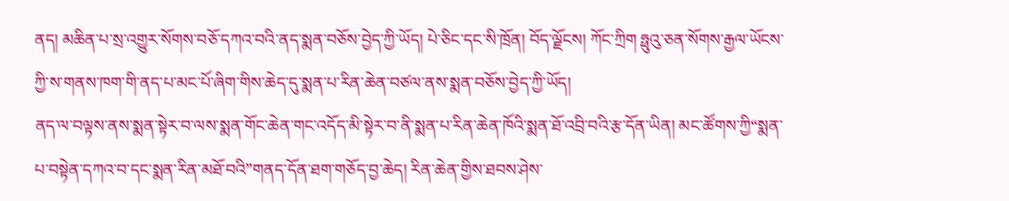ནད། མཆིན་པ་སྲ་འགྱུར་སོགས་བཅོ་དཀའ་བའི་ནད་སྨན་བཅོས་བྱེད་ཀྱི་ཡོད། པེ་ཅིང་དང་སི་ཁྲོན། བོད་ལྗོངས། ཀོང་ཀྲིག ཧྥུའུ་ཅན་སོགས་རྒྱལ་ཡོངས་ཀྱི་ས་གནས་ཁག་གི་ནད་པ་མང་པོ་ཞིག་གིས་ཆེད་དུ་སྨན་པ་རིན་ཆེན་བཙལ་ནས་སྨན་བཅོས་བྱེད་ཀྱི་ཡོད།
ནད་ལ་བལྟས་ནས་སྨན་སྟེར་བ་ལས་སྨན་གོང་ཆེན་གང་འདོད་མི་སྟེར་བ་ནི་སྨན་པ་རིན་ཆེན་ཁོའི་སྨན་ཐོ་འབྲི་བའི་རྩ་དོན་ཡིན། མང་ཚོགས་ཀྱི“སྨན་པ་བསྟེན་དཀའ་བ་དང་སྨན་རིན་མཐོ་བའི”གནད་དོན་ཐག་གཅོད་བྱ་ཆེད། རིན་ཆེན་གྱིས་ཐབས་ཤེས་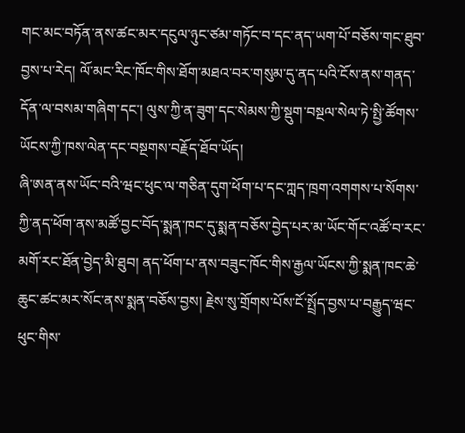གང་མང་བཏོན་ནས་ཚང་མར་དངུལ་ཉུང་ཙམ་གཏོང་བ་དང་ནད་ཡག་པོ་བཅོས་གང་ཐུབ་བྱས་པ་རེད། ལོ་མང་རིང་ཁོང་གིས་ཐོག་མཐའ་བར་གསུམ་དུ་ནད་པའི་ངོས་ནས་གནད་དོན་ལ་བསམ་གཞིག་དང་། ལུས་ཀྱི་ན་ཟུག་དང་སེམས་ཀྱི་སྡུག་བསྔལ་སེལ་ཏེ་སྤྱི་ཚོགས་ཡོངས་ཀྱི་ཁས་ལེན་དང་བསྔགས་བརྗོད་ཐོབ་ཡོད།
ཞི་ཨན་ནས་ཡོང་བའི་ཝང་ཕུང་ལ་གཅིན་དུག་ཕོག་པ་དང་ཀླད་ཁྲག་འགགས་པ་སོགས་ཀྱི་ནད་ཕོག་ནས་མཚོ་བྱང་བོད་སྨན་ཁང་དུ་སྨན་བཅོས་བྱེད་པར་མ་ཡོང་གོང་འཚོ་བ་རང་མགོ་རང་ཐོན་བྱེད་མི་ཐུབ། ནད་ཕོག་པ་ནས་བཟུང་ཁོང་གིས་རྒྱལ་ཡོངས་ཀྱི་སྨན་ཁང་ཆེ་ཆུང་ཚང་མར་སོང་ནས་སྨན་བཅོས་བྱས། རྗེས་སུ་གྲོགས་པོས་ངོ་སྤྲོད་བྱས་པ་བརྒྱུད་ཝང་ཕུང་གིས་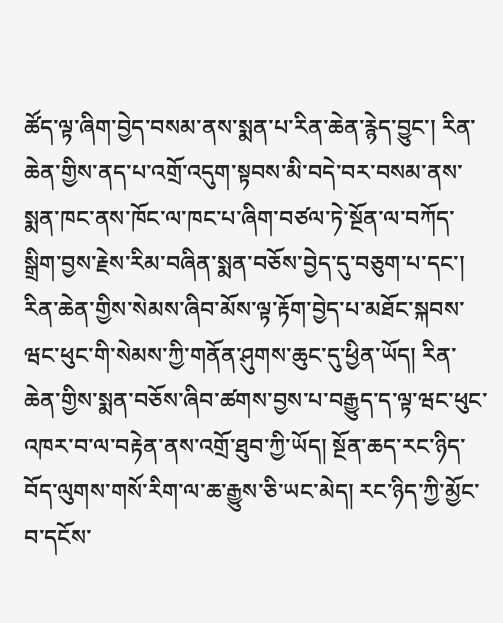ཚོད་ལྟ་ཞིག་བྱེད་བསམ་ནས་སྨན་པ་རིན་ཆེན་རྙེད་བྱུང་། རིན་ཆེན་གྱིས་ནད་པ་འགྲོ་འདུག་སྟབས་མི་བདེ་བར་བསམ་ནས་སྨན་ཁང་ནས་ཁོང་ལ་ཁང་པ་ཞིག་བཙལ་ཏེ་སྔོན་ལ་བཀོད་སྒྲིག་བྱས་རྗེས་རིམ་བཞིན་སྨན་བཅོས་བྱེད་དུ་བཅུག་པ་དང་། རིན་ཆེན་གྱིས་སེམས་ཞིབ་མོས་ལྟ་རྟོག་བྱེད་པ་མཐོང་སྐབས་ཝང་ཕུང་གི་སེམས་ཀྱི་གནོན་ཤུགས་ཆུང་དུ་ཕྱིན་ཡོད། རིན་ཆེན་གྱིས་སྨན་བཅོས་ཞིབ་ཚགས་བྱས་པ་བརྒྱུད་ད་ལྟ་ཝང་ཕུང་འཁར་བ་ལ་བརྟེན་ནས་འགྲོ་ཐུབ་ཀྱི་ཡོད། སྔོན་ཆད་རང་ཉིད་བོད་ལུགས་གསོ་རིག་ལ་ཆ་རྒྱུས་ཅི་ཡང་མེད། རང་ཉིད་ཀྱི་མྱོང་བ་དངོས་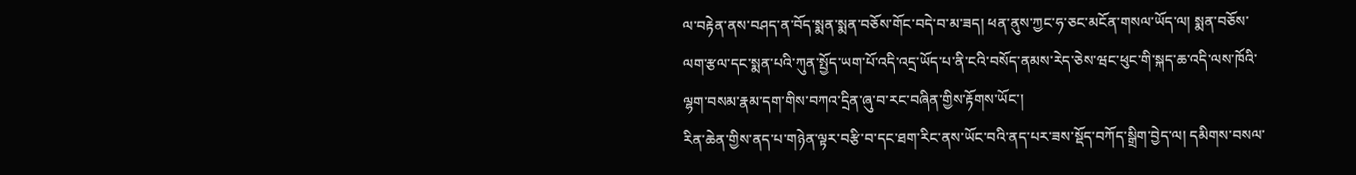ལ་བརྟེན་ནས་བཤད་ན་བོད་སྨན་སྨན་བཅོས་གོང་བདེ་བ་མ་ཟད། ཕན་ནུས་ཀྱང་ཧ་ཅང་མངོན་གསལ་ཡོད་ལ། སྨན་བཅོས་ལག་རྩལ་དང་སྨན་པའི་ཀུན་སྤྱོད་ཡག་པོ་འདི་འདྲ་ཡོད་པ་ནི་ངའི་བསོད་ནམས་རེད་ཅེས་ཝང་ཕུང་གི་སྐད་ཆ་འདི་ལས་ཁོའི་ལྷག་བསམ་རྣམ་དག་གིས་བཀའ་དྲིན་ཞུ་བ་རང་བཞིན་གྱིས་རྟོགས་ཡོང་།
རིན་ཆེན་གྱིས་ནད་པ་གཉེན་ལྟར་བརྩི་བ་དང་ཐག་རིང་ནས་ཡོང་བའི་ནད་པར་ཟས་སྡོད་བཀོད་སྒྲིག་བྱེད་ལ། དམིགས་བསལ་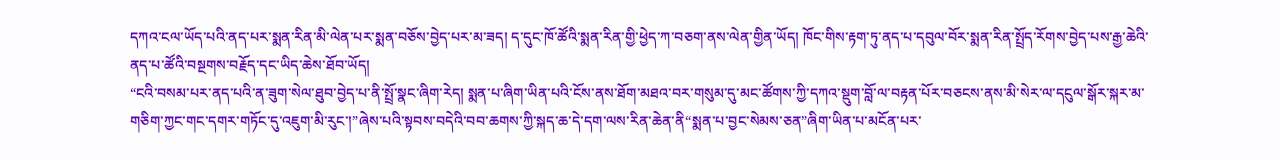དཀའ་ངལ་ཡོད་པའི་ནད་པར་སྨན་རིན་མི་ལེན་པར་སྨན་བཅོས་བྱེད་པར་མ་ཟད། ད་དུང་ཁོ་ཚོའི་སྨན་རིན་གྱི་ཕྱེད་ཀ་བཅག་ནས་ལེན་གྱིན་ཡོད། ཁོང་གིས་རྟག་ཏུ་ནད་པ་དབུལ་བོར་སྨན་རིན་སྤྲོད་རོགས་བྱེད་པས་རྒྱ་ཆེའི་ནད་པ་ཚོའི་བསྔགས་བརྗོད་དང་ཡིད་ཆེས་ཐོབ་ཡོད།
“ངའི་བསམ་པར་ནད་པའི་ན་ཟུག་སེལ་ཐུབ་བྱེད་པ་ནི་སྤྲོ་སྣང་ཞིག་རེད། སྨན་པ་ཞིག་ཡིན་པའི་ངོས་ནས་ཐོག་མཐའ་བར་གསུམ་དུ་མང་ཚོགས་ཀྱི་དཀའ་སྡུག་བློ་ལ་བརྟན་པོར་བཅངས་ནས་མི་སེར་ལ་དངུལ་སྒོར་སྐར་མ་གཅིག་ཀྱང་གང་དགར་གཏོང་དུ་འཇུག་མི་རུང་།”ཞེས་པའི་སྟབས་བདེའི་བབ་ཆགས་ཀྱི་སྐད་ཆ་དེ་དག་ལས་རིན་ཆེན་ནི“སྨན་པ་བྱང་སེམས་ཅན”ཞིག་ཡིན་པ་མངོན་པར་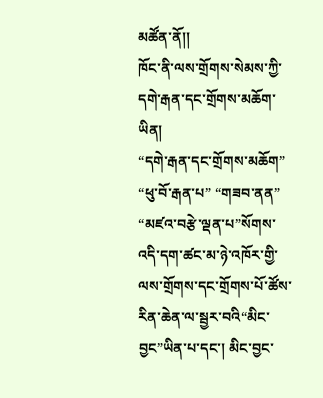མཚོན་ནོ།།
ཁོང་ནི་ལས་གྲོགས་སེམས་ཀྱི་དགེ་རྒན་དང་གྲོགས་མཆོག་ཡིན།
“དགེ་རྒན་དང་གྲོགས་མཆོག” “ཕུ་བོ་རྒན་པ” “གཟབ་ནན” “མཛའ་བརྩེ་ལྡན་པ”སོགས་འདི་དག་ཚང་མ་ཉེ་འཁོར་གྱི་ལས་གྲོགས་དང་གྲོགས་པོ་ཚོས་རིན་ཆེན་ལ་སྦྱར་བའི“མིང་བྱང”ཡིན་པ་དང་། མིང་བྱང་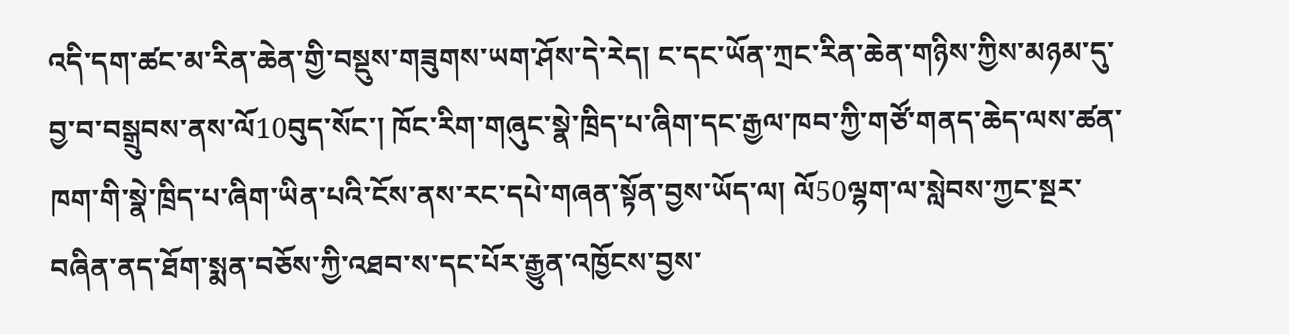འདི་དག་ཚང་མ་རིན་ཆེན་གྱི་བསྡུས་གཟུགས་ཡག་ཤོས་དེ་རེད། ང་དང་ཡོན་ཀྲང་རིན་ཆེན་གཉིས་ཀྱིས་མཉམ་དུ་བྱ་བ་བསྒྲུབས་ནས་ལོ10བུད་སོང་། ཁོང་རིག་གཞུང་སྣེ་ཁྲིད་པ་ཞིག་དང་རྒྱལ་ཁབ་ཀྱི་གཙོ་གནད་ཆེད་ལས་ཚན་ཁག་གི་སྣེ་ཁྲིད་པ་ཞིག་ཡིན་པའི་ངོས་ནས་རང་དཔེ་གཞན་སྟོན་བྱས་ཡོད་ལ། ལོ50ལྷག་ལ་སླེབས་ཀྱང་སྔར་བཞིན་ནད་ཐོག་སྨན་བཅོས་ཀྱི་འཐབ་ས་དང་པོར་རྒྱུན་འཁྱོངས་བྱས་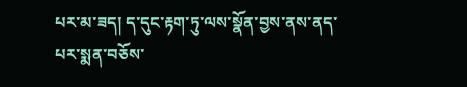པར་མ་ཟད། ད་དུང་རྟག་ཏུ་ལས་སྣོན་བྱས་ནས་ནད་པར་སྨན་བཅོས་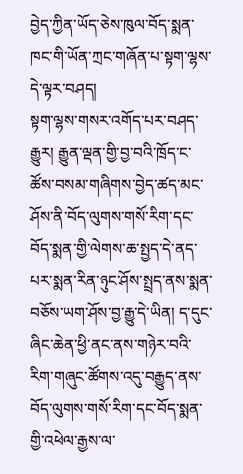བྱེད་ཀྱིན་ཡོད་ཅེས་ཁུལ་བོད་སྨན་ཁང་གི་ཡོན་ཀྲང་གཞོན་པ་སྟག་ལྷས་དེ་ལྟར་བཤད།
སྟག་ལྷས་གསར་འགོད་པར་བཤད་རྒྱུར། རྒྱུན་ལྡན་གྱི་བྱ་བའི་ཁྲོད་ང་ཚོས་བསམ་གཞིགས་བྱེད་ཚད་མང་ཤོས་ནི་བོད་ལུགས་གསོ་རིག་དང་བོད་སྨན་གྱི་ལེགས་ཆ་སྤྱད་དེ་ནད་པར་སྨན་རིན་ཉུང་ཤོས་སྤྲད་ནས་སྨན་བཅོས་ཡག་ཤོས་བྱ་རྒྱུ་དེ་ཡིན། ད་དུང་ཞིང་ཆེན་ཕྱི་ནང་ནས་གཉེར་བའི་རིག་གཞུང་ཚོགས་འདུ་བརྒྱུད་ནས་བོད་ལུགས་གསོ་རིག་དང་བོད་སྨན་གྱི་འཕེལ་རྒྱས་ལ་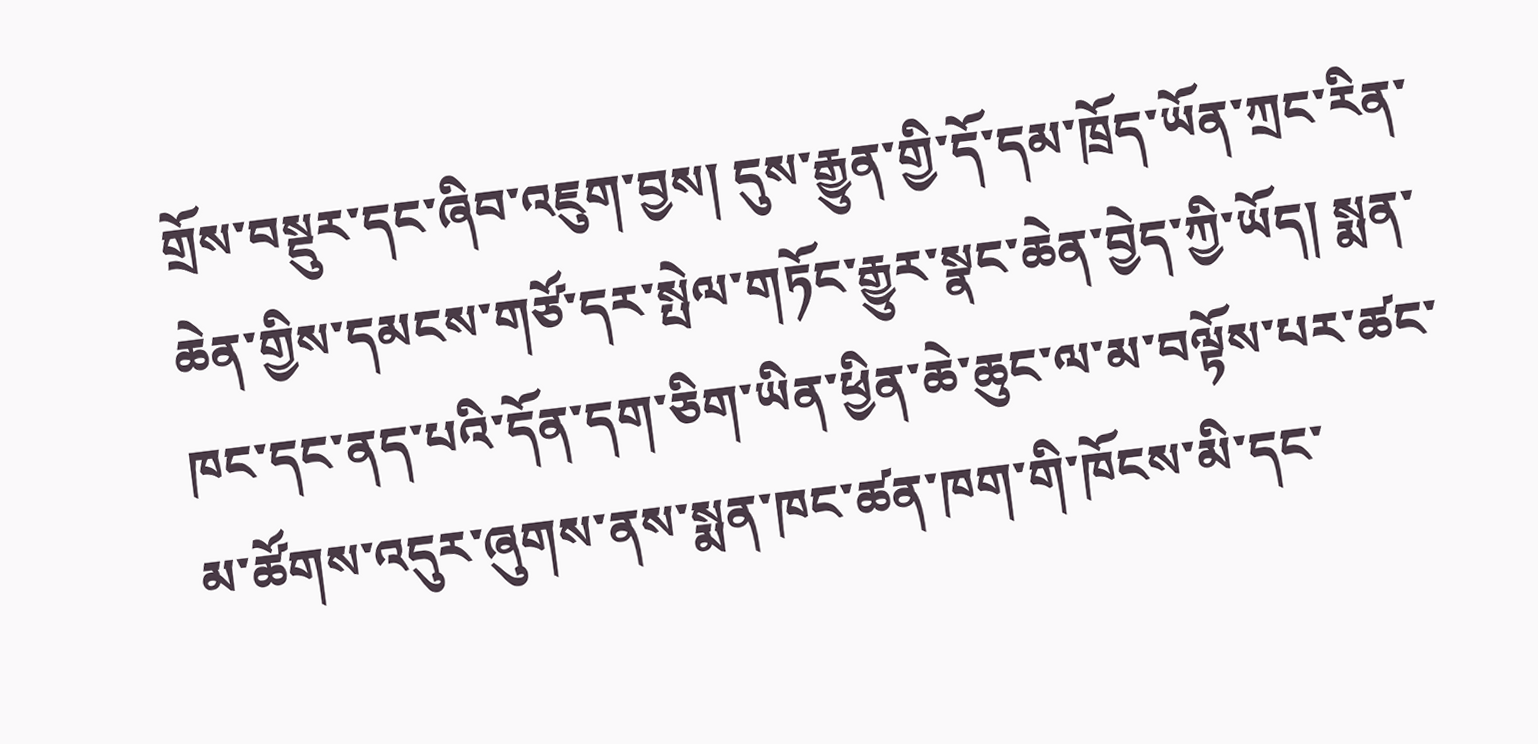གྲོས་བསྡུར་དང་ཞིབ་འཇུག་བྱས། དུས་རྒྱུན་གྱི་དོ་དམ་ཁྲོད་ཡོན་ཀྲང་རིན་ཆེན་གྱིས་དམངས་གཙོ་དར་སྤེལ་གཏོང་རྒྱུར་སྣང་ཆེན་བྱེད་ཀྱི་ཡོད། སྨན་ཁང་དང་ནད་པའི་དོན་དག་ཅིག་ཡིན་ཕྱིན་ཆེ་ཆུང་ལ་མ་བལྟོས་པར་ཚང་མ་ཚོགས་འདུར་ཞུགས་ནས་སྨན་ཁང་ཚན་ཁག་གི་ཁོངས་མི་དང་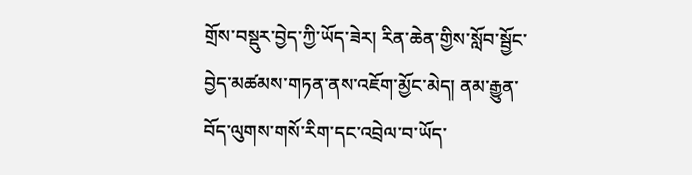གྲོས་བསྡུར་བྱེད་ཀྱི་ཡོད་ཟེར། རིན་ཆེན་གྱིས་སློབ་སྦྱོང་བྱེད་མཚམས་གཏན་ནས་འཇོག་མྱོང་མེད། ནམ་རྒྱུན་བོད་ལུགས་གསོ་རིག་དང་འབྲེལ་བ་ཡོད་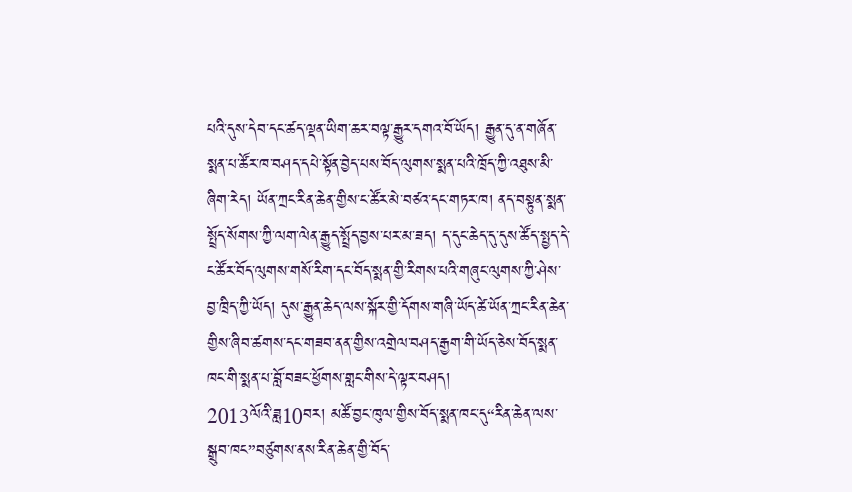པའི་དུས་དེབ་དང་ཚད་ལྡན་ཡིག་ཆར་བལྟ་རྒྱུར་དགའ་བོ་ཡོད། རྒྱུན་དུ་ན་གཞོན་སྨན་པ་ཚོར་ཁ་བཤད་དཔེ་སྟོན་བྱེད་པས་བོད་ལུགས་སྨན་པའི་ཁྲོད་ཀྱི་འཐུས་མི་ཞིག་རེད། ཡོན་ཀྲང་རིན་ཆེན་གྱིས་ང་ཚོར་མེ་བཙའ་དང་གཏར་ཁ། ནད་བསྟུན་སྨན་སྤྲོད་སོགས་ཀྱི་ལག་ལེན་རྒྱུད་སྤྲོད་བྱས་པར་མ་ཟད། ད་དུང་ཆེད་དུ་དུས་ཚོད་སྤྱད་དེ་ང་ཚོར་བོད་ལུགས་གསོ་རིག་དང་བོད་སྨན་གྱི་རིགས་པའི་གཞུང་ལུགས་ཀྱི་ཤེས་བྱ་ཁྲིད་ཀྱི་ཡོད། དུས་རྒྱུན་ཆེད་ལས་སྐོར་གྱི་དོགས་གཞི་ཡོད་ཚེ་ཡོན་ཀྲང་རིན་ཆེན་གྱིས་ཞིབ་ཚགས་དང་གཟབ་ནན་གྱིས་འགྲེལ་བཤད་རྒྱག་གི་ཡོད་ཅེས་བོད་སྨན་ཁང་གི་སྨན་པ་བློ་བཟང་ཕྱོགས་གླང་གིས་དེ་ལྟར་བཤད།
2013ལོའི་ཟླ10བར། མཚོ་བྱང་ཁུལ་གྱིས་བོད་སྨན་ཁང་དུ“རིན་ཆེན་ལས་སྒྲུབ་ཁང”བཙུགས་ནས་རིན་ཆེན་གྱི་བོད་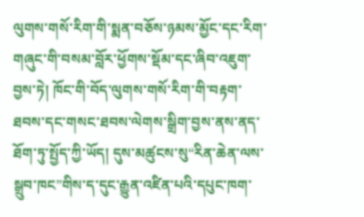ལུགས་གསོ་རིག་གི་སྨན་བཅོས་ཉམས་མྱོང་དང་རིག་གཞུང་གི་བསམ་བློར་ཕྱོགས་སྡོམ་དང་ཞིབ་འཇུག་བྱས་ཏེ། ཁོང་གི་བོད་ལུགས་གསོ་རིག་གི་བརྟག་ཐབས་དང་གསང་ཐབས་ལེགས་སྒྲིག་བྱས་ནས་ནད་ཐོག་ཏུ་སྤྱོད་ཀྱི་ཡོད། དུས་མཚུངས་སུ“རིན་ཆེན་ལས་སྒྲུབ་ཁང”གིས་ད་དུང་རྒྱུན་འཛིན་པའི་དཔུང་ཁག་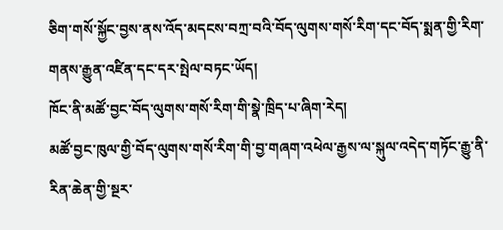ཅིག་གསོ་སྐྱོང་བྱས་ནས་འོད་མདངས་བཀྲ་བའི་བོད་ལུགས་གསོ་རིག་དང་བོད་སྨན་གྱི་རིག་གནས་རྒྱུན་འཛིན་དང་དར་སྤེལ་བཏང་ཡོད།
ཁོང་ནི་མཚོ་བྱང་བོད་ལུགས་གསོ་རིག་གི་སྣེ་ཁྲིད་པ་ཞིག་རེད།
མཚོ་བྱང་ཁུལ་གྱི་བོད་ལུགས་གསོ་རིག་གི་བྱ་གཞག་འཕེལ་རྒྱས་ལ་སྐུལ་འདེད་གཏོང་རྒྱུ་ནི་རིན་ཆེན་གྱི་སྔར་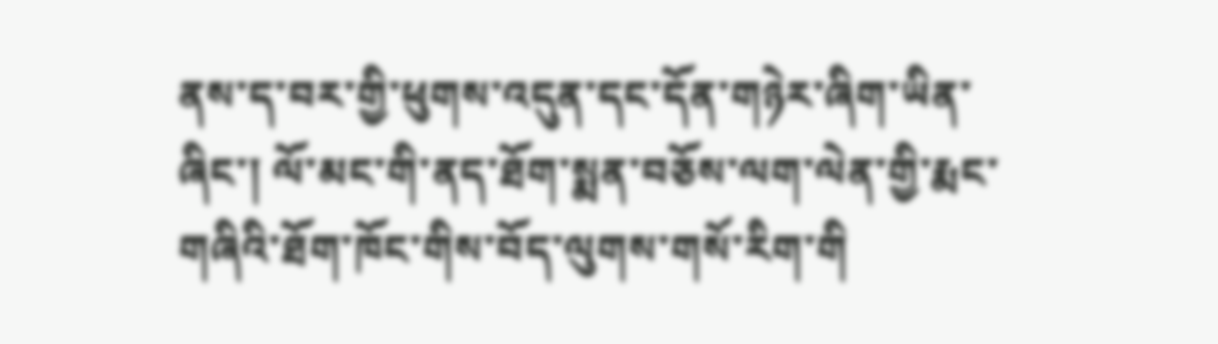ནས་ད་བར་གྱི་ཕུགས་འདུན་དང་དོན་གཉེར་ཞིག་ཡིན་ཞིང་། ལོ་མང་གི་ནད་ཐོག་སྨན་བཅོས་ལག་ལེན་གྱི་རྨང་གཞིའི་ཐོག་ཁོང་གིས་བོད་ལུགས་གསོ་རིག་གི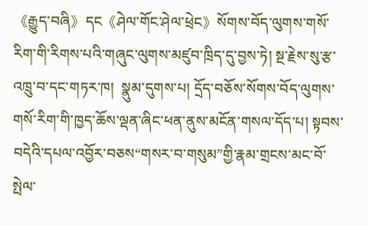《རྒྱུད་བཞི》དང《ཤེལ་གོང་ཤེལ་ཕྲེང》སོགས་བོད་ལུགས་གསོ་རིག་གི་རིགས་པའི་གཞུང་ལུགས་མཛུབ་ཁྲིད་དུ་བྱས་ཏེ། སྔ་རྗེས་སུ་རྩ་འཁྲུ་བ་དང་གཏར་ཁ།  སྣུམ་དུགས་པ། དྲོད་བཅོས་སོགས་བོད་ལུགས་གསོ་རིག་གི་ཁྱད་ཆོས་ལྡན་ཞིང་ཕན་ནུས་མངོན་གསལ་དོད་པ། སྟབས་བདེའི་དཔལ་འབྱོར་བཅས“གསར་བ་གསུམ”གྱི་རྣམ་གྲངས་མང་བོ་སྤེལ་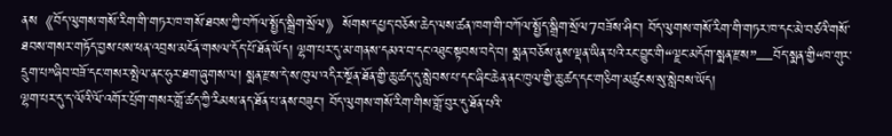ནས《བོད་ལུགས་གསོ་རིག་གི་གཏར་ཁ་གསོ་ཐབས་ཀྱི་བཀོལ་སྤྱོད་སྒྲིག་སྲོལ》སོགས་དཔྱད་བཅོས་ཆེད་ལས་ཚན་ཁག་གི་བཀོལ་སྤྱོད་སྒྲིག་སྲོལ7བཟོས་ཤིང་། བོད་ལུགས་གསོ་རིག་གི་གཏར་ཁ་དང་མེ་བཙའི་གསོ་ཐབས་གསར་གཏོད་བྱས་པས་ཕན་འབྲས་མངོན་གསལ་དོད་པོ་ཐོན་ཡོད། ལྷག་པར་དུ་མ་གནས་དམའ་བ་དང་འཐུང་སྟབས་བདེ་བ། སྨན་བཅོས་ནུས་ལྡན་ཡིན་པའི་རང་བྱུང་གི“ལྗང་མདོག་སྨན་རྫས”—བོད་སྨན་གྱི“ཁ་གུར་དྲུག་པ”ཞིབ་བཟོ་དང་གསར་སྤེལ་ནང་ཧུར་ཐག་ཞུགས་ལ། སྨན་རྫས་དེ་ས་ཁུལ་འདིར་སྔོན་ཐོན་གྱི་ཆུ་ཚད་དུ་སླེབས་པ་དང་ཞིང་ཆེན་ནང་ཁུལ་གྱི་ཆུ་ཚད་དང་གཅིག་མཚུངས་སུ་སླེབས་ཡོད།
ལྷག་པར་དུ་ད་ལོའི་ལོ་འགོར་པྲོག་གསར་གློ་ཚད་ཀྱི་རིམས་ནད་ཐོན་པ་ནས་བཟུང་། བོད་ལུགས་གསོ་རིག་གིས་གློ་བུར་དུ་ཐོན་པའི་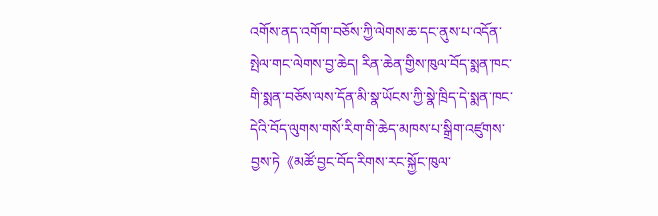འགོས་ནད་འགོག་བཅོས་ཀྱི་ལེགས་ཆ་དང་ནུས་པ་འདོན་སྤེལ་གང་ལེགས་བྱ་ཆེད། རིན་ཆེན་གྱིས་ཁུལ་བོད་སྨན་ཁང་གི་སྨན་བཅོས་ལས་དོན་མི་སྣ་ཡོངས་ཀྱི་སྣེ་ཁྲིད་དེ་སྨན་ཁང་དེའི་བོད་ལུགས་གསོ་རིག་གི་ཆེད་མཁས་པ་སྒྲིག་འཛུགས་བྱས་ཏེ《མཚོ་བྱང་བོད་རིགས་རང་སྐྱོང་ཁུལ་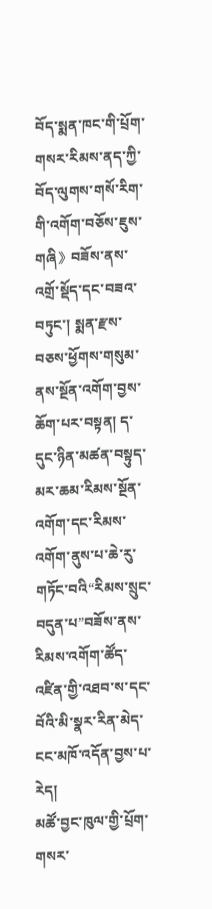བོད་སྨན་ཁང་གི་པྲོག་གསར་རིམས་ནད་ཀྱི་བོད་ལུགས་གསོ་རིག་གི་འགོག་བཅོས་ཇུས་གཞི》བཟོས་ནས་འགྲོ་སྡོད་དང་བཟའ་བཏུང་། སྨན་རྫས་བཅས་ཕྱོགས་གསུམ་ནས་སྔོན་འགོག་བྱས་ཆོག་པར་བསྟན། ད་དུང་ཉིན་མཚན་བསྟུད་མར་ཆམ་རིམས་སྔོན་འགོག་དང་རིམས་འགོག་ནུས་པ་ཆེ་རུ་གཏོང་བའི“རིམས་སྲུང་བདུན་པ”བཟོས་ནས་རིམས་འགོག་ཚོད་འཛིན་གྱི་འཐབ་ས་དང་བོའི་མི་སྣར་རིན་མེད་ངང་མཁོ་འདོན་བྱས་པ་རེད།
མཚོ་བྱང་ཁུལ་གྱི་པྲོག་གསར་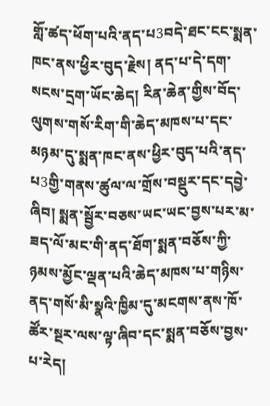གློ་ཚད་ཕོག་པའི་ནད་པ3བདེ་ཐང་ངང་སྨན་ཁང་ནས་ཕྱིར་བུད་རྗེས། ནད་པ་དེ་དག་སངས་དྲག་ཡོང་ཆེད། རིན་ཆེན་གྱིས་བོད་ལུགས་གསོ་རིག་གི་ཆེད་མཁས་པ་དང་མཉམ་དུ་སྨན་ཁང་ནས་ཕྱིར་བུད་པའི་ནད་པ3གྱི་གནས་ཚུལ་ལ་གྲོས་བསྡུར་དང་དབྱེ་ཞིབ། སྨན་སྦྱོར་བཅས་ཡང་ཡང་བྱས་པར་མ་ཟད་ལོ་མང་གི་ནད་ཐོག་སྨན་བཅོས་ཀྱི་ཉམས་མྱོང་ལྡན་པའི་ཆེད་མཁས་པ་གཉིས་ནད་གསོ་མི་སྣའི་ཁྱིམ་དུ་མངགས་ནས་ཁོ་ཚོར་སྔར་ལས་ལྟ་ཞིབ་དང་སྨན་བཅོས་བྱས་པ་རེད།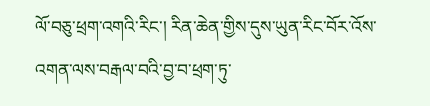ལོ་བཅུ་ཕྲག་འགའི་རིང་། རིན་ཆེན་གྱིས་དུས་ཡུན་རིང་བོར་འོས་འགན་ལས་བརྒལ་བའི་བྱ་བ་ཕྲག་ཏུ་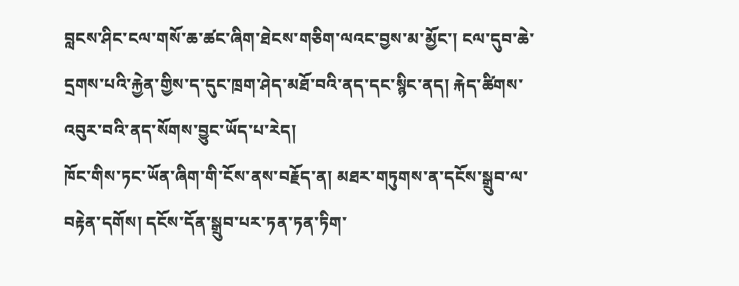བླངས་ཤིང་ངལ་གསོ་ཆ་ཚང་ཞིག་ཐེངས་གཅིག་ལའང་བྱས་མ་མྱོང་། ངལ་དུབ་ཆེ་དྲགས་པའི་རྐྱེན་གྱིས་ད་དུང་ཁྲག་ཤེད་མཐོ་བའི་ནད་དང་སྙིང་ནད། རྐེད་ཚིགས་འབུར་བའི་ནད་སོགས་བྱུང་ཡོད་པ་རེད།
ཁོང་གིས་ཏང་ཡོན་ཞིག་གི་ངོས་ནས་བརྗོད་ན། མཐར་གཏུགས་ན་དངོས་སྒྲུབ་ལ་བརྟེན་དགོས། དངོས་དོན་སྒྲུབ་པར་ཏན་ཏན་ཏིག་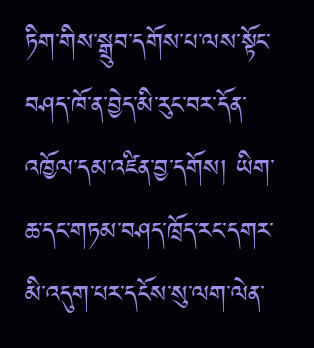ཏིག་གིས་སྒྲུབ་དགོས་པ་ལས་སྟོང་བཤད་ཁོ་ན་བྱེད་མི་རུང་བར་དོན་འཁྱོལ་དམ་འཛིན་བྱ་དགོས། ཡིག་ཆ་དང་གཏམ་བཤད་ཁྲོད་རང་དགར་མི་འདུག་པར་དངོས་སུ་ལག་ལེན་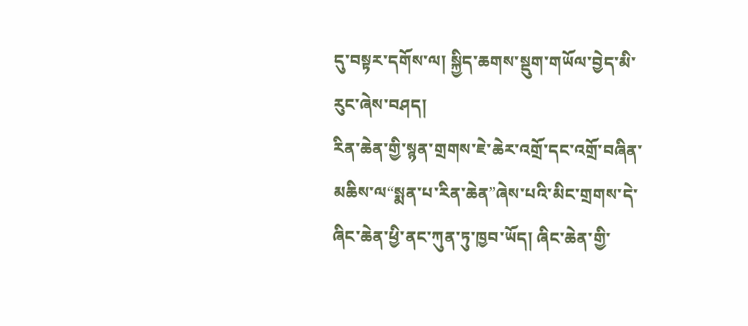དུ་བསྟར་དགོས་ལ། སྐྱིད་ཆགས་སྡུག་གཡོལ་བྱེད་མི་རུང་ཞེས་བཤད།
རིན་ཆེན་གྱི་སྙན་གྲགས་ཇེ་ཆེར་འགྲོ་དང་འགྲོ་བཞིན་མཆིས་ལ“སྨན་པ་རིན་ཆེན”ཞེས་པའི་མིང་གྲགས་དེ་ཞིང་ཆེན་ཕྱི་ནང་ཀུན་ཏུ་ཁྱབ་ཡོད། ཞིང་ཆེན་གྱི་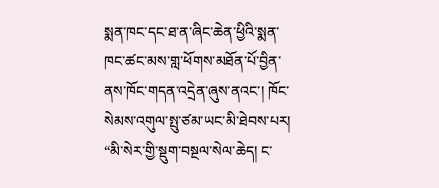སྨན་ཁང་དང་ཐ་ན་ཞིང་ཆེན་ཕྱིའི་སྨན་ཁང་ཚང་མས་གླ་ཕོགས་མཐོན་པོ་བྱིན་ནས་ཁོང་གདན་འདྲེན་ཞུས་ནའང་། ཁོང་སེམས་འགུལ་སྤུ་ཙམ་ཡང་མི་ཐེབས་པར། “མི་སེར་གྱི་སྡུག་བསྔལ་སེལ་ཆེད། ང་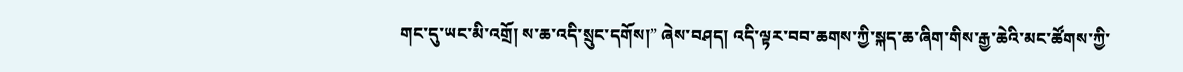གང་དུ་ཡང་མི་འགྲོ། ས་ཆ་འདི་སྲུང་དགོས།” ཞེས་བཤད། འདི་ལྟར་བབ་ཆགས་ཀྱི་སྐད་ཆ་ཞིག་གིས་རྒྱ་ཆེའི་མང་ཚོགས་ཀྱི་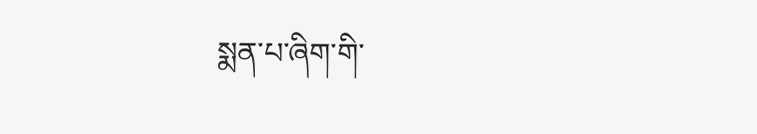སྨན་པ་ཞིག་གི་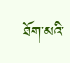ཐོག་མའི་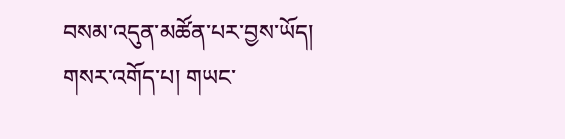བསམ་འདུན་མཚོན་པར་བྱས་ཡོད།
གསར་འགོད་པ། གཡང་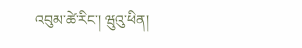འབུམ་ཚེ་རིང་། ཝུའུ་ཕིན།